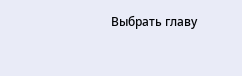Выбрать главу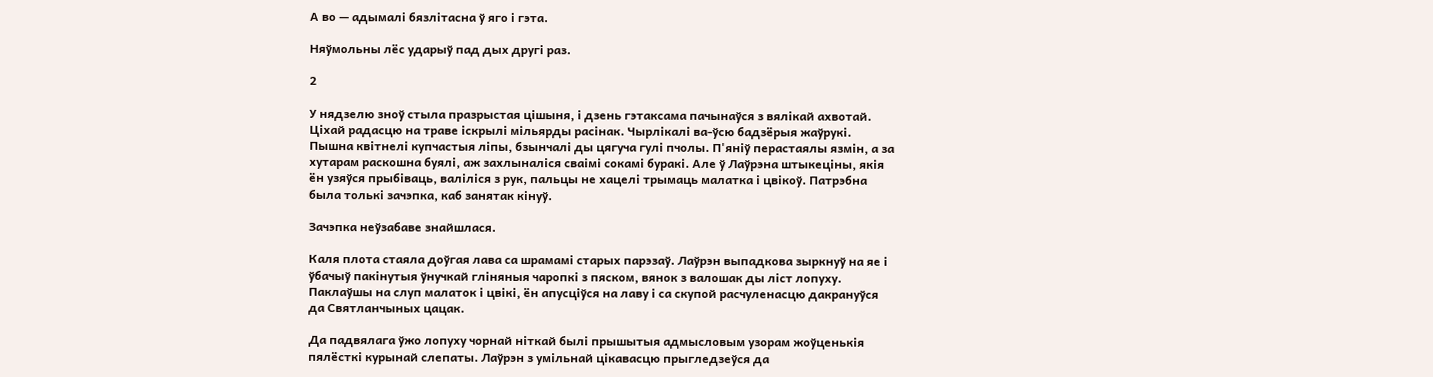А во — адымалі бязлітасна ў яго і гэта.

Няўмольны лёс ударыў пад дых другі раз.

2

У нядзелю зноў стыла празрыстая цішыня, і дзень гэтаксама пачынаўся з вялікай ахвотай. Ціхай радасцю на траве іскрылі мільярды расінак. Чырлікалі ва-ўсю бадзёрыя жаўрукі. Пышна квітнелі купчастыя ліпы, бзынчалі ды цягуча гулі пчолы. П'яніў перастаялы язмін, а за хутарам раскошна буялі, аж захлыналіся сваімі сокамі буракі. Але ў Лаўрэна штыкеціны, якія ён узяўся прыбіваць, валіліся з рук, пальцы не хацелі трымаць малатка і цвікоў. Патрэбна была толькі зачэпка, каб занятак кінуў.

Зачэпка неўзабаве знайшлася.

Каля плота стаяла доўгая лава са шрамамі старых парэзаў. Лаўрэн выпадкова зыркнуў на яе і ўбачыў пакінутыя ўнучкай гліняныя чаропкі з пяском, вянок з валошак ды ліст лопуху. Паклаўшы на слуп малаток і цвікі, ён апусціўся на лаву і са скупой расчуленасцю дакрануўся да Святланчыных цацак.

Да падвялага ўжо лопуху чорнай ніткай былі прышытыя адмысловым узорам жоўценькія пялёсткі курынай слепаты. Лаўрэн з умільнай цікавасцю прыгледзеўся да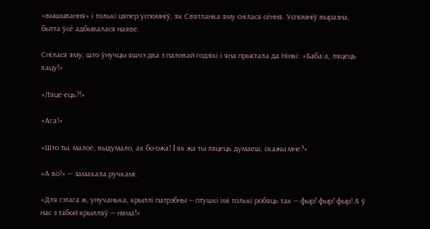«вышывання» і толькі цяпер успомніў, як Святланка яму снілася сёння. Успомніў выразна, бытта ўсё адбывалася наяве.

Снілася яму, што ўнучцы яшчэ два з паловай годзікі і яна прыстала да Нінкі: «Баба-а, ляцець хацу!»

«Ляце-ець?!»

«Ага!»

«Што ты, малое, выдумало, ах бо-ожа! I як жа ты ляцець думаеш, скажы мне?»

«А во!» — замахала ручкамі.

«Для гэтага ж, унучанька, крыллі патрэбны — птушкі імі толькі робяць так — фыр! фыр! фыр! А ў нас з табой крылляў — няма!»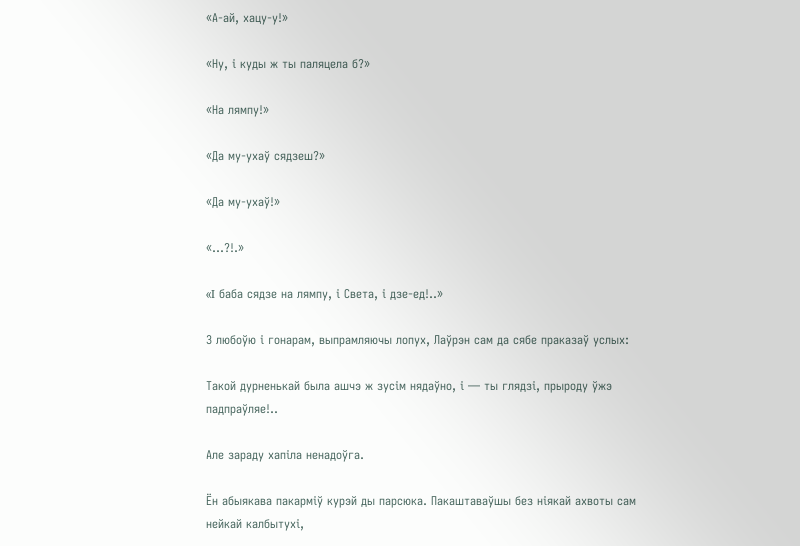«А-ай, хацу-у!»

«Ну, і куды ж ты паляцела б?»

«На лямпу!»

«Да му-ухаў сядзеш?»

«Да му-ухаў!»

«...?!.»

«I баба сядзе на лямпу, і Света, і дзе-ед!..»

З любоўю і гонарам, выпрамляючы лопух, Лаўрэн сам да сябе праказаў услых:

Такой дурненькай была ашчэ ж зусім нядаўно, і — ты глядзі, прыроду ўжэ падпраўляе!..

Але зараду хапіла ненадоўга.

Ён абыякава пакарміў курэй ды парсюка. Пакаштаваўшы без ніякай ахвоты сам нейкай калбытухі,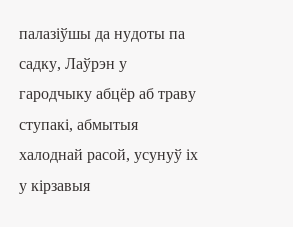палазіўшы да нудоты па садку, Лаўрэн у гародчыку абцёр аб траву ступакі, абмытыя халоднай расой, усунуў іх у кірзавыя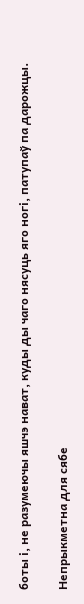боты і, не разумеючы яшчэ нават, куды ды чаго нясуць яго ногі, патупаў па дарожцы.

Непрыкметна для сябе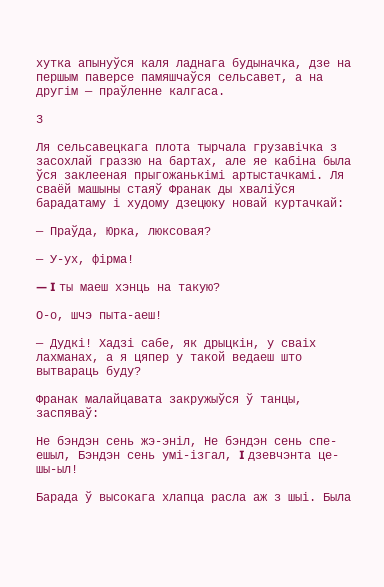хутка апынуўся каля ладнага будыначка, дзе на першым паверсе памяшчаўся сельсавет, а на другім — праўленне калгаса.

3

Ля сельсавецкага плота тырчала грузавічка з засохлай граззю на бартах, але яе кабіна была ўся заклееная прыгожанькімі артыстачкамі. Ля сваёй машыны стаяў Франак ды хваліўся барадатаму і худому дзецюку новай куртачкай:

— Праўда, Юрка, люксовая?

— У-ух, фірма!

— I ты маеш хэнць на такую?

О-о, шчэ пыта-аеш!

— Дудкі! Хадзі сабе, як дрыцкін, у сваіх лахманах, а я цяпер у такой ведаеш што вытвараць буду?

Франак малайцавата закружыўся ў танцы, заспяваў:

Не бэндэн сень жэ-эніл, Не бэндэн сень спе-ешыл, Бэндэн сень умі-ізгал, I дзевчэнта це-шы-ыл!

Барада ў высокага хлапца расла аж з шыі. Была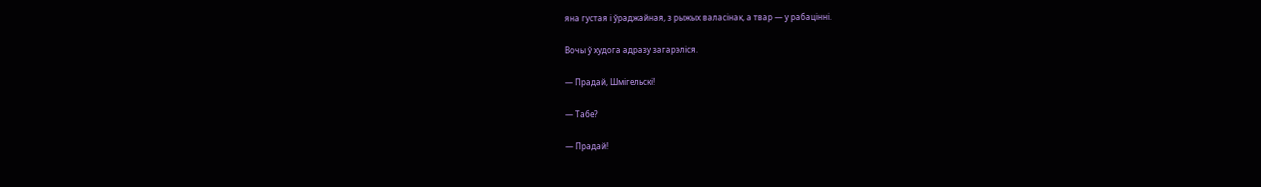яна густая і ўраджайная, з рыжых валасінак, а твар — у рабацінні.

Вочы ў худога адразу загарэліся.

— Прадай, Шмігельскі!

— Табе?

— Прадай!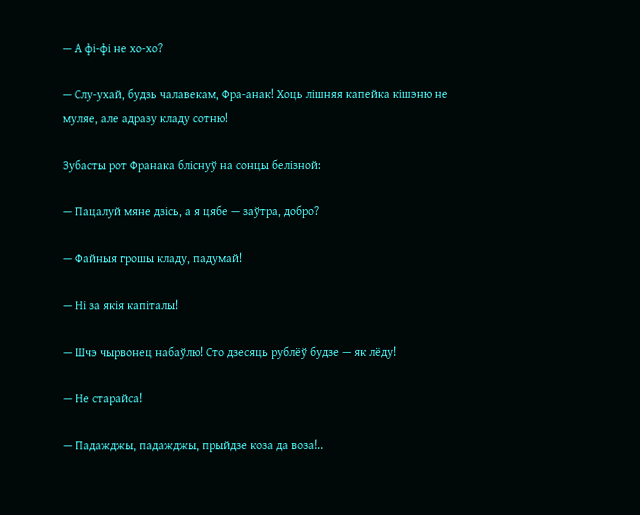— А фі-фі не хо-хо?

— Слу-ухай, будзь чалавекам, Фра-анак! Хоць лішняя капейка кішэню не муляе, але адразу кладу сотню!

Зубасты рот Франака бліснуў на сонцы белізной:

— Пацалуй мяне дзісь, а я цябе — заўтра, добро?

— Файныя грошы кладу, падумай!

— Ні за якія капіталы!

— Шчэ чырвонец набаўлю! Сто дзесяць рублёў будзе — як лёду!

— Не старайса!

— Падажджы, падажджы, прыйдзе коза да воза!..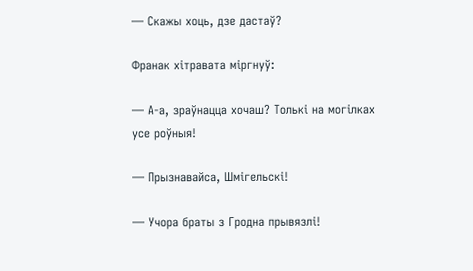— Скажы хоць, дзе дастаў?

Франак хітравата міргнуў:

— А-а, зраўнацца хочаш? Толькі на могілках усе роўныя!

— Прызнавайса, Шмігельскі!

— Учора браты з Гродна прывязлі!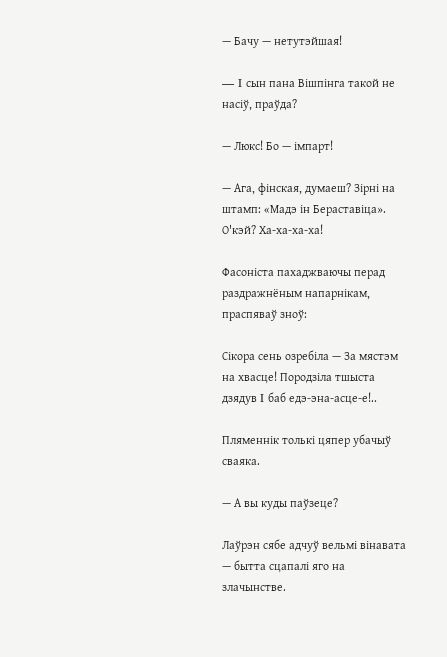— Бачу — нетутэйшая!

— I сын пана Вішпінга такой не насіў, праўда?

— Люкс! Бо — імпарт!

— Ага, фінская, думаеш? Зірні на штамп: «Мадэ ін Бераставіца». О'кэй? Ха-ха-ха-ха!

Фасоніста пахаджваючы перад раздражнёным напарнікам, праспяваў зноў:

Сікора сень озребіла — За мястэм на хвасце! Породзіла тшыста дзядув I баб едэ-эна-асце-е!..

Пляменнік толькі цяпер убачыў сваяка.

— А вы куды паўзеце?

Лаўрэн сябе адчуў вельмі вінавата — бытта сцапалі яго на злачынстве.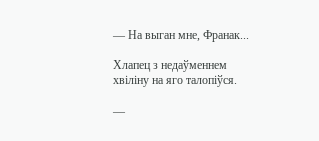— На выган мне, Франак...

Хлапец з недаўменнем хвіліну на яго талопіўся.

—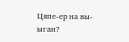Цяпе-ер на вы-ыган?